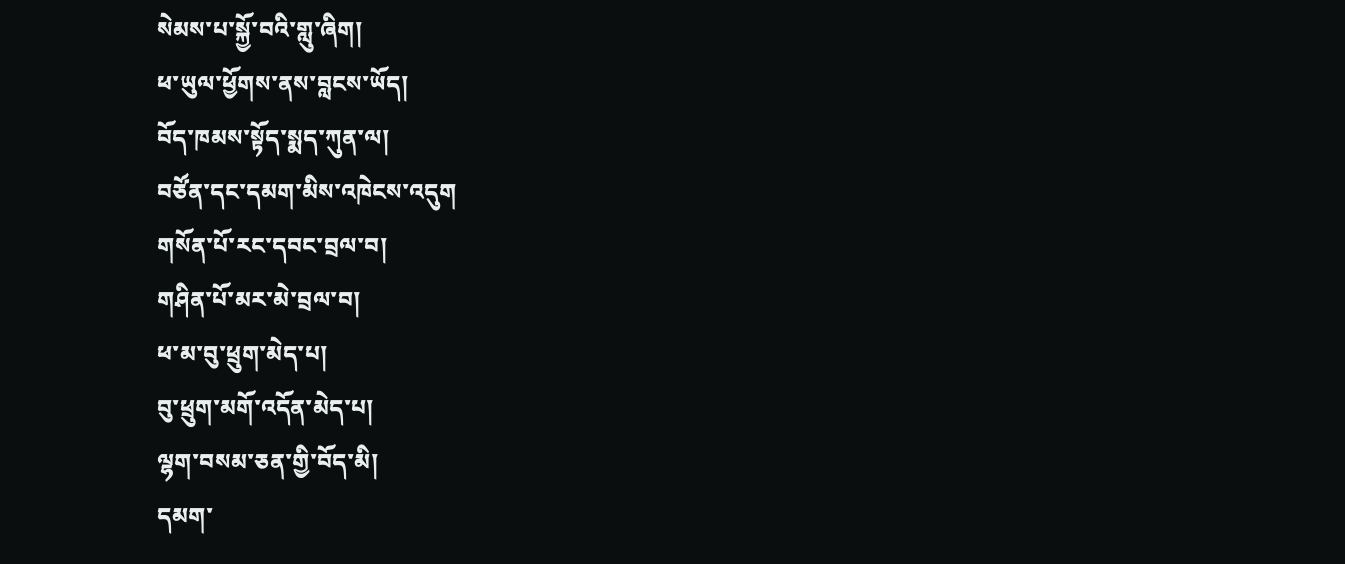སེམས་པ་སྐྱོ་བའི་གླུ་ཞིག།
ཕ་ཡུལ་ཕྱོགས་ནས་བླངས་ཡོད།
བོད་ཁམས་སྟོད་སྨད་ཀུན་ལ།
བཙོན་དང་དམག་མིས་འཁེངས་འདུག
གསོན་པོ་རང་དབང་བྲལ་བ།
གཤིན་པོ་མར་མེ་བྲལ་བ།
ཕ་མ་བུ་ཕྲུག་མེད་པ།
བུ་ཕྲུག་མགོ་འདོན་མེད་པ།
ལྷག་བསམ་ཅན་གྱི་བོད་མི།
དམག་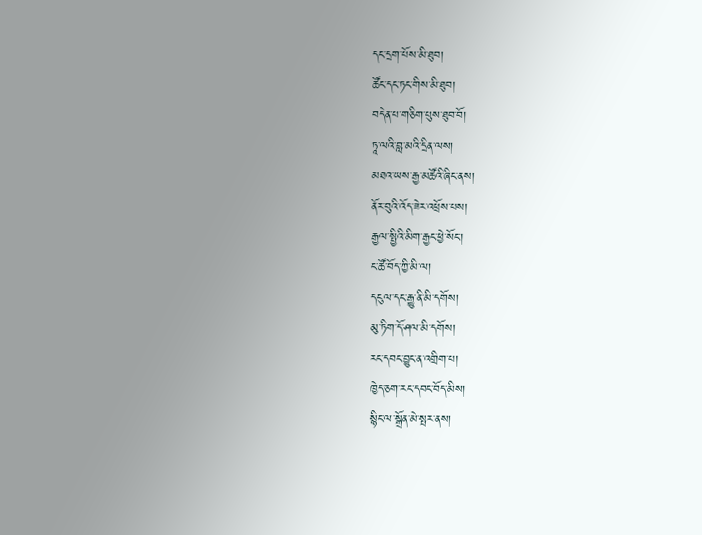དང་དྲག་པོས་མི་ཐུབ།
ཚོང་དང་ཏང་གིས་མི་ཐུབ།
བདེན་པ་གཅིག་པུས་ཐུབ་བོ།
ཏཱ་ལའི་བླ་མའི་དྲིན་ལས།
མཐའ་ཡས་རྒྱ་མཚོའི་ཞིང་ནས།
ནོར་བུའི་འོད་ཟེར་འཕྲོས་པས།
རྒྱལ་སྤྱིའི་མིག་རྒྱང་ཕྱེ་སོང་།
ང་ཚོ་བོད་ཀྱི་མི་ལ།
དངུལ་དང་རྒྱུ་ནི་མི་དགོས།
མུ་ཏིག་དོ་ཤལ་མི་དགོས།
རང་དབང་བྱུང་ན་འགྲིག་པ།
ཁྱེད་ཅག་རང་དབང་བོད་མིས།
སྙིང་ལ་སྒྲོན་མེ་སྤར་ནས།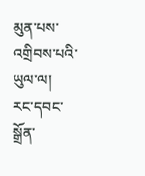མུན་པས་འགྲིབས་པའི་ཡུལ་ལ།
རང་དབང་སྒྲོན་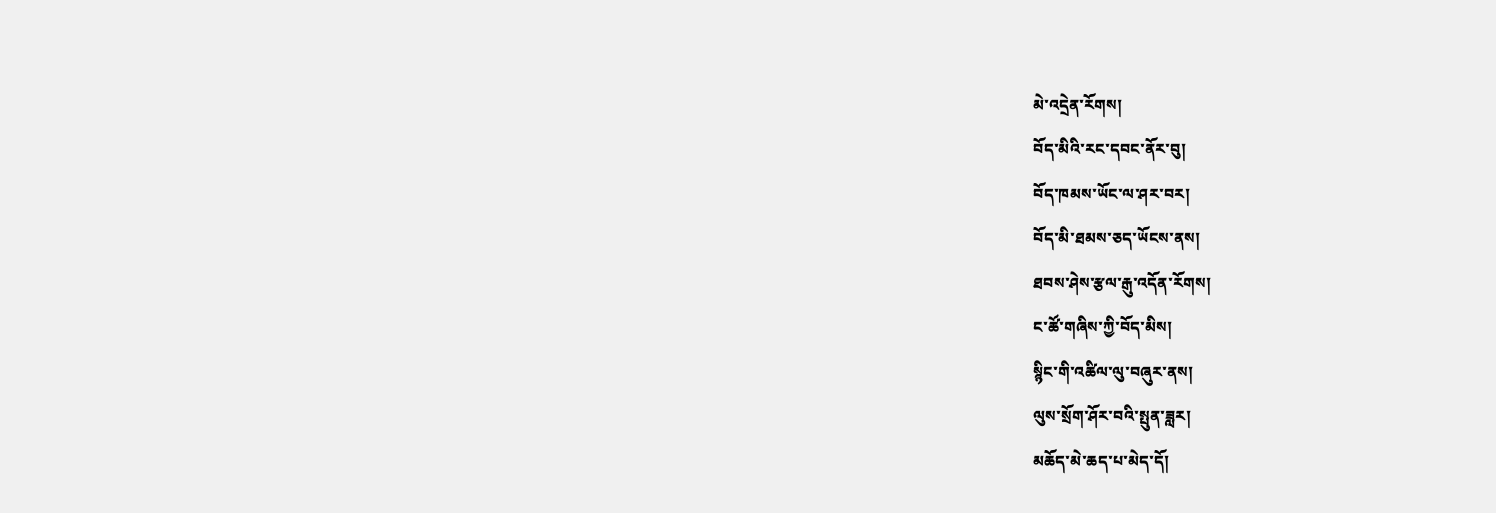མེ་འདྲེན་རོགས།
བོད་མིའི་རང་དབང་ནོར་བུ།
བོད་ཁམས་ཡོང་ལ་ཤར་བར།
བོད་མི་ཐམས་ཅད་ཡོངས་ནས།
ཐབས་ཤེས་རྩལ་རྒུ་འདོན་རོགས།
ང་ཚོ་གཞིས་ཀྱི་བོད་མིས།
སྙིང་གི་འཚིལ་ལུ་བཞུར་ནས།
ལུས་སྲོག་ཤོར་བའི་སྤུན་ཟླར།
མཆོད་མེ་ཆད་པ་མེད་དོ།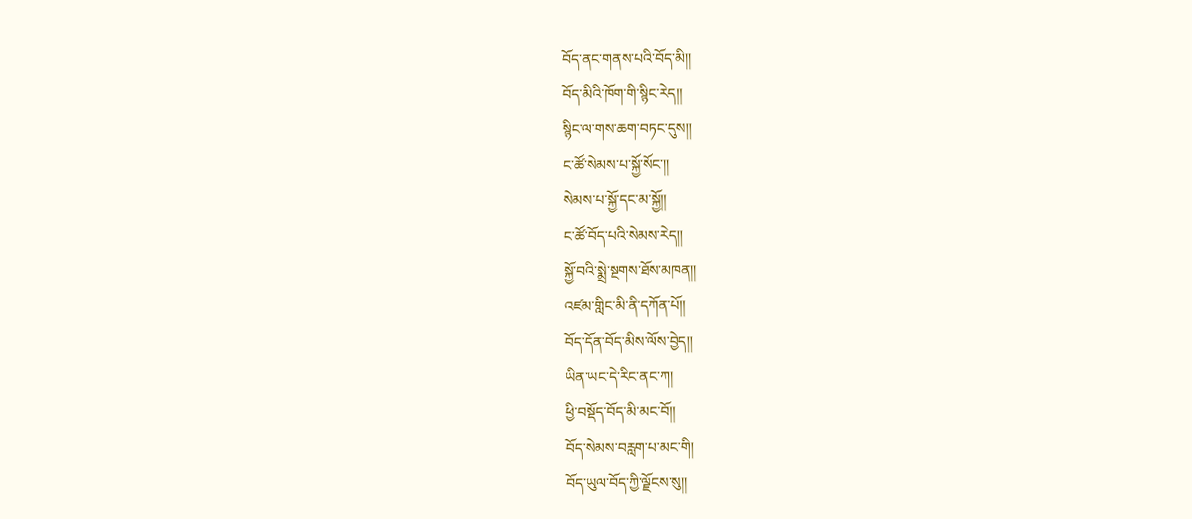བོད་ནང་གནས་པའི་བོད་མི།།
བོད་མིའི་ཁོག་གི་སྙིང་རེད།།
སྙིང་ལ་གས་ཆག་བཏང་དུས།།
ང་ཚོ་སེམས་པ་སྐྱོ་སོང་།།
སེམས་པ་སྐྱོ་དང་མ་སྐྱོ།།
ང་ཚོ་བོད་པའི་སེམས་རེད།།
སྐྱོ་བའི་སྨྲེ་སྔགས་ཐོས་མཁན།།
འཛམ་གླིང་མི་ནི་དཀོན་པོ།།
བོད་དོན་བོད་མིས་ལོས་བྱེད།།
ཡིན་ཡང་དེ་རིང་ནང་ཀ།
ཕྱི་བསྡོད་བོད་མི་མང་བོ།།
བོད་སེམས་བརླག་པ་མང་གི།
བོད་ཡུལ་བོད་ཀྱི་ལྗོངས་སུ།།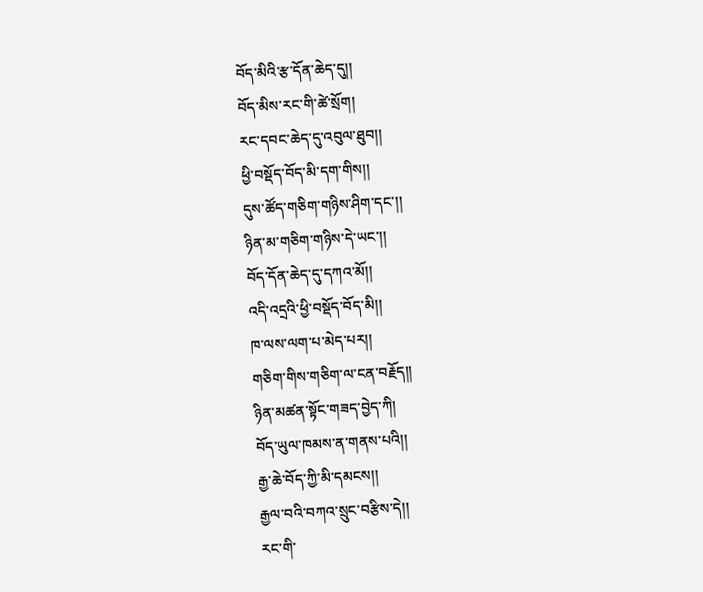བོད་མིའི་རྩ་དོན་ཆེད་དུ།།
བོད་མིས་རང་གི་ཚེ་སྲོག།
རང་དབང་ཆེད་དུ་འབུལ་ཐུབ།།
ཕྱི་བསྡོད་བོད་མི་དག་གིས།།
དུས་ཚོད་གཅིག་གཉིས་ཤིག་དང་།།
ཉིན་མ་གཅིག་གཉིས་དེ་ཡང་།།
བོད་དོན་ཆེད་དུ་དཀའ་མོ།།
འདི་འདྲའི་ཕྱི་བསྡོད་བོད་མི།།
ཁ་ལས་ལག་པ་མེད་པར།།
གཅིག་གིས་གཅིག་ལ་ངན་བརྗོད།།
ཉིན་མཚན་སྟོང་གཟད་བྱེད་ཀི།
བོད་ཡུལ་ཁམས་ན་གནས་པའི།།
རྒྱ་ཆེ་བོད་ཀྱི་མི་དམངས།།
རྒྱལ་བའི་བཀའ་སྲུང་བརྩིས་དེ།།
རང་གི་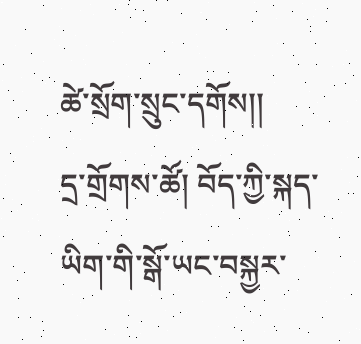ཚེ་སྲོག་སྲུང་དགོས།།
དྲ་གྲོགས་ཚོ། བོད་ཀྱི་སྐད་ཡིག་གི་སྒོ་ཡང་བསྐྱར་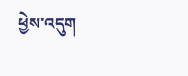ཕྱེས་འདུག